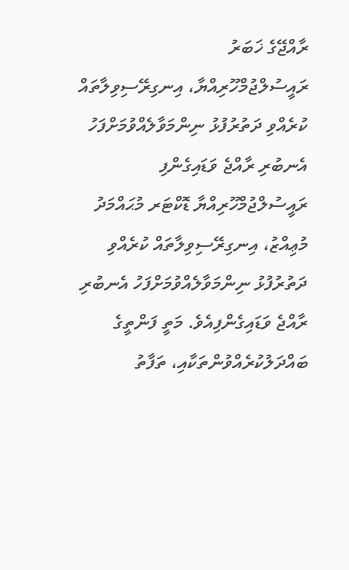ރާއްޖޭގެ ޚަބަރު
ރައީސުލްޖުމްހޫރިއްޔާ، އިނގިރޭސިވިލާތައް ކުރެއްވި ދަތުރުފުޅު ނިންމަވާލެއްވުމަށްފަހު އެނބުރި ރާއްޖެ ވަޑައިގެންފި
ރައީސުލްޖުމްހޫރިއްޔާ ޑޮކްޓަރ މުޙައްމަދު މުޢިއްޒު، އިނގިރޭސިވިލާތައް ކުރެއްވި ދަތުރުފުޅު ނިންމަވާލެއްވުމަށްފަހު އެނބުރި ރާއްޖެ ވަޑައިގެންފިއެވެ. މަތީ ފަންތީގެ ބައްދަލުކުރެއްވުންތަކާއި، ތަފާތު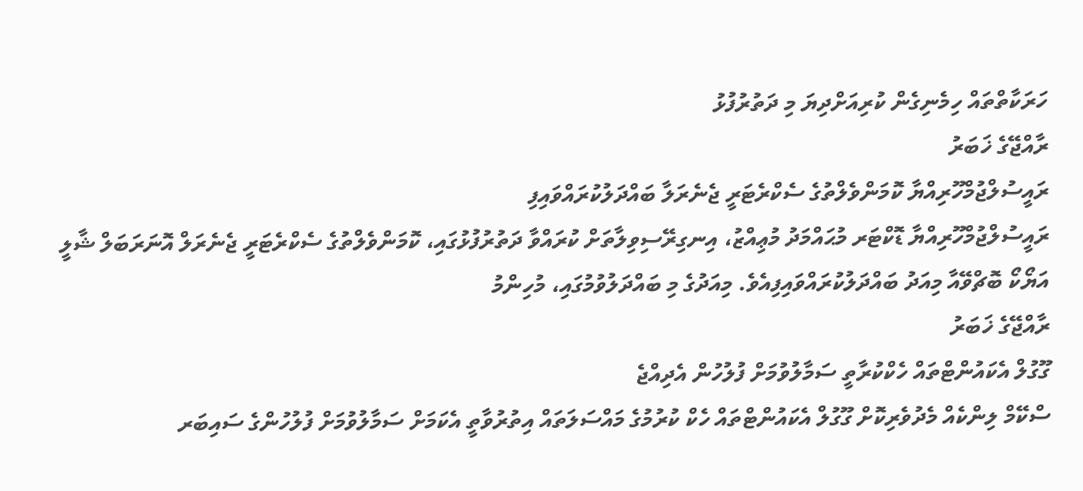ހަރަކާތްތައް ހިމެނިގެން ކުރިއަށްދިޔަ މި ދަތުރުފުޅު
ރާއްޖޭގެ ޚަބަރު
ރައީސުލްޖުމްހޫރިއްޔާ ކޮމަންވެލްތުގެ ސެކްރެޓަރީ ޖެނެރަލާ ބައްދަލުކުރައްވައިފި
ރައީސުލްޖުމްހޫރިއްޔާ ޑޮކްޓަރ މުޙައްމަދު މުޢިއްޒު، އިނގިރޭސިވިލާތަށް ކުރައްވާ ދަތުރުފުޅުގައި، ކޮމަންވެލްތުގެ ސެކްރެޓަރީ ޖެނެރަލް އޮނަރަބަލް ޝާލީ އަޔޯކޯ ބޮޗްވޭއާ މިއަދު ބައްދަލުކުރައްވައިފިއެވެ. މިއަދުގެ މި ބައްދަލުވުމުގައި، މުހިންމު
ރާއްޖޭގެ ޚަބަރު
ގޫގުލް އެކައުންޓްތައް ހެކްކުރާތީ ސަމާލުވުމަށް ފުލުހުން އެދިއްޖެ
ސްކޭމް ލިންކެއް މެދުވެރިކޮށް ގޫގުލް އެކައުންޓްތައް ހެކް ކުރުމުގެ މައްސަލަތައް އިތުރުވާތީ އެކަމަށް ސަމާލުވުމަށް ފުލުހުންގެ ސައިބަރ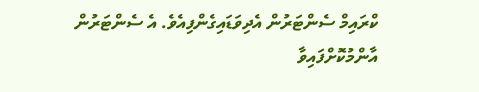ކްރައިމް ސެންޓަރުން އެދިވަޑައިގެންފިއެވެ. އެ ސެންޓަރުން އާންމުކޮށްފައިވާ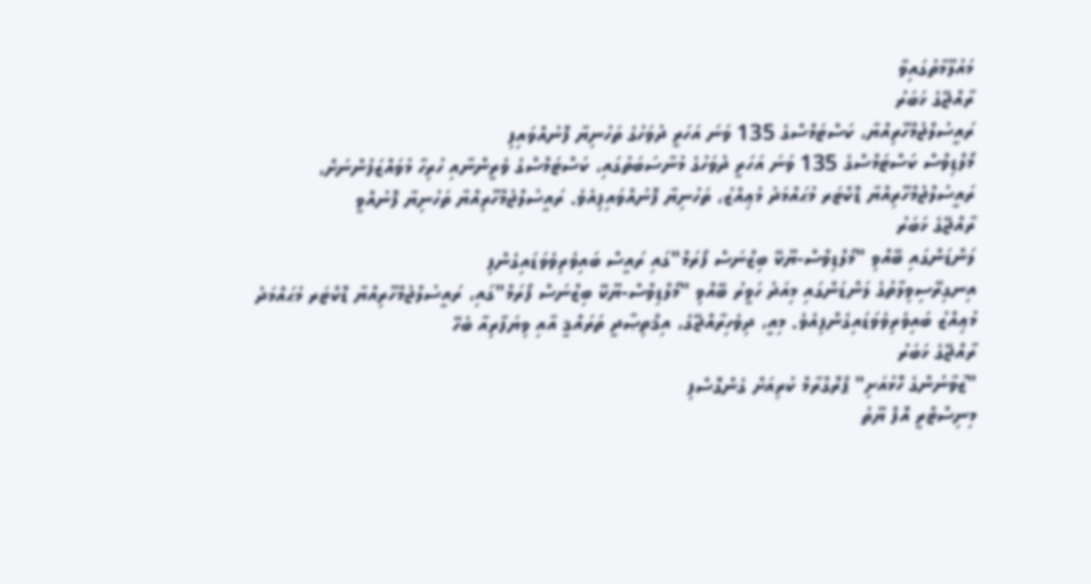މައުލޫމާތުގައިވާ
ރާއްޖޭގެ ޚަބަރު
ރައީސުލްޖުމްހޫރިއްޔާ، ކަސްޓަމްސްގެ 135 ވަނަ އަހަރީ ދުވަހުގެ ތަހުނިޔާ ފޮނުއްވައިފި
މޯލްޑިވްސް ކަސްޓަމްސްގެ 135 ވަނަ އަހަރީ ދުވަހުގެ މުނާސަބަތުގައި، ކަސްޓަމްސްގެ ވެރީންނާއި ހުރިހާ މުވައްޒަފުންނަށް، ރައީސުލްޖުމްހޫރިއްޔާ ޑޮކްޓަރ މުޙައްމަދު މުޢިއްޒު، ތަހުނިޔާ ފޮނުއްވައިފިއެވެ. ރައީސުލްޖުމްހޫރިއްޔާ ތަހުނިޔާ ފޮނުއްވީ
ރާއްޖޭގެ ޚަބަރު
ލަންޑަންގައި ބޭއްވި "މޯލްޑިވްސް-ޔޫކޭ ބިޒްނަސް ފޯރަމް"ގައި ރައީސް ބައިވެރިވެވަޑައިގެންފި
އިނގިރޭސިވިލާތުގެ ލަންޑަންގައި މިއަދު ހަވީރު ބޭއްވި "މޯލްޑިވްސް-ޔޫކޭ ބިޒްނަސް ފޯރަމް"ގައި، ރައީސުލްޖުމްހޫރިއްޔާ ޑޮކްޓަރ މުޙައްމަދު މުޢިއްޒު ބައިވެރިވެވަޑައިގެންފިއެވެ. މިއީ، ދިވެހިރާއްޖޭގެ، އިޤްތިޞާދީ ތަރައްޤީ އާއި ވިޔަފާރިއާ ބެހޭ
ރާއްޖޭގެ ޚަބަރު
"ޒުވާނުންގެ ހޮޅުއަށި" ޕްރޮގްރާމް ކުރިއަށް ގެންގޮސްފި
މިނިސްޓްރީ އޮފް ޔޫތު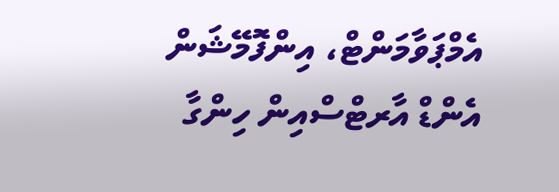އެމްޕަވާމަންޓް، އިންފޮމޭޝަން އެންޑް އާރޓްސްއިން ހިންގާ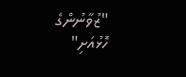"ޒުވާނުންގެ ހޮޅުއަށި"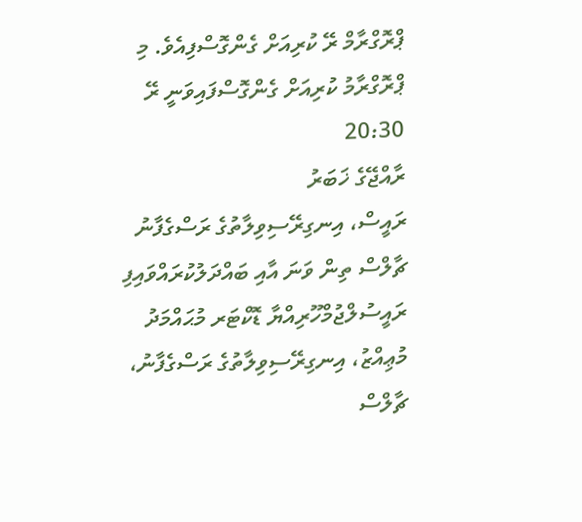ޕްރޮގްރާމް ރޭ ކުރިއަށް ގެންގޮސްފިއެވެ. މި ޕްރޮގްރާމު ކުރިއަށް ގެންގޮސްފައިވަނީ ރޭ 20:30
ރާއްޖޭގެ ޚަބަރު
ރައީސް، އިނގިރޭސިވިލާތުގެ ރަސްގެފާނު ޗާލްސް ތިން ވަނަ އާއި ބައްދަލުކުރައްވައިފި
ރައީސުލްޖުމްހޫރިއްޔާ ޑޮކްޓަރ މުޙައްމަދު މުޢިއްޒު، އިނގިރޭސިވިލާތުގެ ރަސްގެފާނު، ޗާލްސް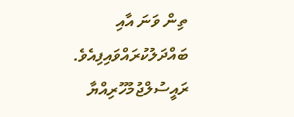ތިން ވަނަ އާއި ބައްދަލުކުރައްވައިފިއެވެ. ރައީސުލްޖުމުހޫރިއްޔާ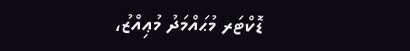ޑޮކްޓަރ މުޙައްމަދު މުޢިއްޒު،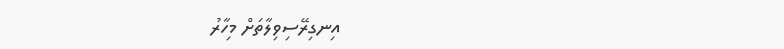އިނގިރޭސިވިލާތަށް މިހާރު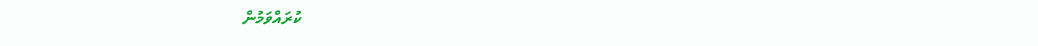ކުރައްވަމުން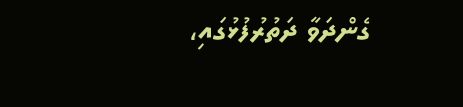ގެންދަވާ ދަތުރުފުޅުގައި،